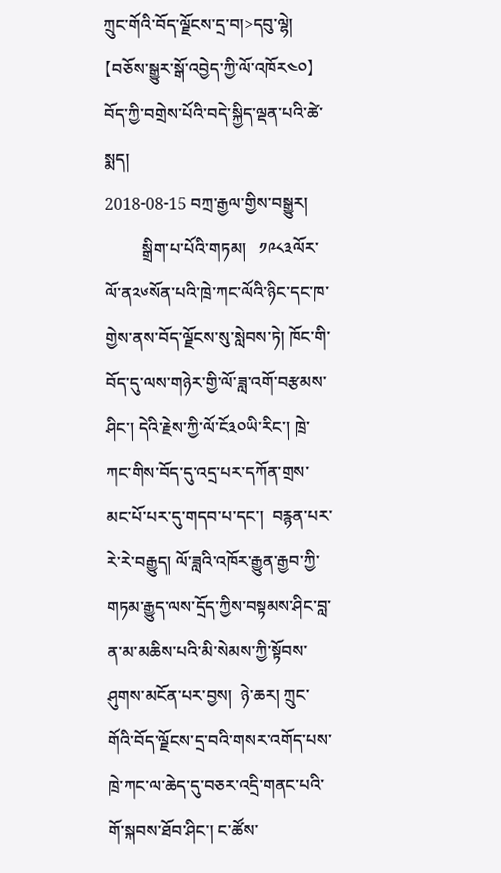ཀྲུང་གོའི་བོད་ལྗོངས་དྲ་བ།>དབུ་ལྷེ།
【བཅོས་སྒྱུར་སྒོ་འབྱེད་ཀྱི་ལོ་འཁོར༤༠】 བོད་ཀྱི་བགྲེས་པོའི་བདེ་སྐྱིད་ལྡན་པའི་ཚེ་སྨད།
2018-08-15 བཀྲ་རྒྱལ་གྱིས་བསྒྱུར།
         སྒྲིག་པ་པོའི་གཏམ།   ༡༩༨༣ལོར་ལོ་ན༢༦སོན་པའི་ཁྲེ་ཀང་ལོའི་ཉིང་དང་ཁ་གྱེས་ནས་བོད་ལྗོངས་སུ་སླེབས་ཏེ། ཁོང་གི་བོད་དུ་ལས་གཉེར་གྱི་ལོ་ཟླ་འགོ་བརྩམས་ཤིང་། དེའི་རྗེས་ཀྱི་ལོ་ངོ༣༠ཡི་རིང་། ཁྲེ་ཀང་གིས་བོད་དུ་འདྲ་པར་དཀོན་གྲས་མང་པོ་པར་དུ་གདབ་པ་དང་།  བརྙན་པར་རེ་རེ་བརྒྱུད། ལོ་ཟླའི་འཁོར་རྒྱུན་རྒྱབ་ཀྱི་གཏམ་རྒྱུད་ལས་དྲོད་ཀྱིས་བསྟམས་ཤིང་བླ་ན་མ་མཆིས་པའི་མི་སེམས་ཀྱི་སྟོབས་ཤུགས་མངོན་པར་བྱས།  ཉེ་ཆར། ཀྲུང་གོའི་བོད་ལྗོངས་དྲ་བའི་གསར་འགོད་པས་ཁྲེ་ཀང་ལ་ཆེད་དུ་བཅར་འདྲི་གནང་པའི་གོ་སྐབས་ཐོབ་ཤིང་། ང་ཚོས་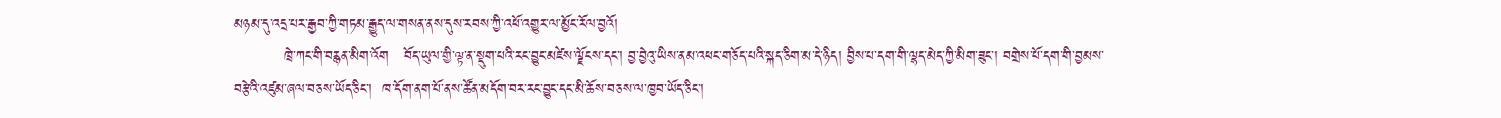མཉམ་དུ་འདྲ་པར་རྒྱབ་ཀྱི་གཏམ་རྒྱུད་ལ་གསན་ནས་དུས་རབས་ཀྱི་འཕོ་འགྱུར་ལ་མྱོང་རོལ་བྱའོ།
          ཁྲེ་ཀང་གི་བརྙན་མིག་འོག   བོད་ཡུལ་གྱི་ལྟ་ན་སྡུག་པའི་རང་བྱུང་མཛེས་ལྗོངས་དང་། བྱ་བྱེའུ་ཡིས་ནམ་འཕང་གཅོད་པའི་སྐད་ཅིག་མ་དེ་ཉིད། བྱིས་པ་དག་གི་ལྷད་མེད་ཀྱི་མིག་ཟུང་། བགྲེས་པོ་དག་གི་བྱམས་བརྩེའི་འཛུམ་ཞལ་བཅས་ཡོད་ཅིང་།  ཁ་དོག་ནག་པོ་ནས་ཚོན་མདོག་བར་རང་བྱུང་དང་མི་ཆོས་བཅས་ལ་ཁྱབ་ཡོད་ཅིང་།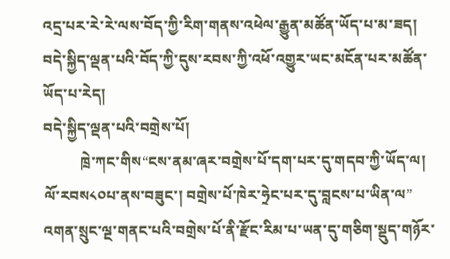འདྲ་པར་རེ་རེ་ལས་བོད་ཀྱི་རིག་གནས་འཕེལ་རྒྱུན་མཚོན་ཡོད་པ་མ་ཟད། བདེ་སྐྱིད་ལྡན་པའི་བོད་ཀྱི་དུས་རབས་ཀྱི་འཕོ་འགྱུར་ཡང་མངོན་པར་མཚོན་ཡོད་པ་རེད།
བདེ་སྐྱིད་ལྡན་པའི་བགྲེས་པོ།
          ཁྲེ་ཀང་གིས“ངས་ནམ་ཞར་བགྲེས་པོ་དག་པར་དུ་གདབ་ཀྱི་ཡོད་ལ།  ལོ་རབས༨༠པ་ནས་བཟུང་། བགྲེས་པོ་ཁེར་ཧྲེང་པར་དུ་བླངས་པ་ཡིན་ལ” འགན་སྲུང་ལྔ་གནང་པའི་བགྲེས་པོ་ནི་རྫོང་རིམ་པ་ཡན་དུ་གཅིག་སྡུད་གཉོར་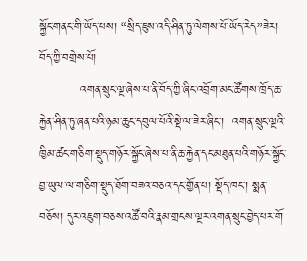སྐྱོང་གནང་གི་ཡོད་པས། “སྲིད་ཇུས་འདི་ཤིན་ཏུ་ལེགས་པོ་ཡོད་རེད”ཟེར།
བོད་ཀྱི་བགྲེས་པོ།
          འགན་སྲུང་ལྔ་ཞེས་པ་ནི་བོད་ཀྱི་ཞིང་འབྲོག་མང་ཚོགས་ཁྲོད་ཆ་རྐྱེན་ཤིན་ཏུ་ཞན་པའི་ཉམ་ཆུང་དབུལ་པོའི་སྡེ་ལ་ཟེར་ཞིང་།  འགན་སྲུང་ལྔའི་ཁྱིམ་ཚང་གཅིག་སྡུད་གཉོར་སྐྱོང་ཞེས་པ་ནི་ཆ་རྐྱེན་དང་མཐུན་པའི་གཉོར་སྐྱོང་བྱ་ཡུལ་ལ་གཅིག་སྡུད་ཐོག་བཟའ་བཅའ་དང་གྱོན་པ། སྡོད་ཁང་། སྨན་བཅོས། དུར་འཇུག་བཅས་འཚོ་བའི་རྣམ་གྲངས་ལྔར་འགན་སྲུང་བྱེད་པར་གོ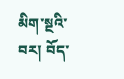མིག་སྔའི་བར། བོད་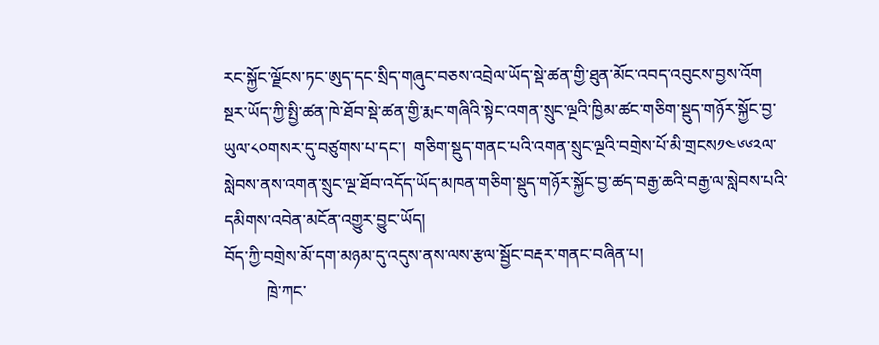རང་སྐྱོང་ལྗོངས་ཏང་ཨུད་དང་སྲིད་གཞུང་བཅས་འབྲེལ་ཡོད་སྡེ་ཚན་གྱི་ཐུན་མོང་འབད་འབུངས་བྱས་འོག  སྔར་ཡོད་ཀྱི་སྤྱི་ཚན་ཁེ་ཐོབ་སྡེ་ཚན་གྱི་རྨང་གཞིའི་སྟེང་འགན་སྲུང་ལྔའི་ཁྱིམ་ཚང་གཅིག་སྡུད་གཉོར་སྐྱོང་བྱ་ཡུལ་༨༠གསར་དུ་བཙུགས་པ་དང་།  གཅིག་སྡུད་གནང་པའི་འགན་སྲུང་ལྔའི་བགྲེས་པོ་མི་གྲངས༡༤༦༦༢ལ་སླེབས་ནས་འགན་སྲུང་ལྔ་ཐོབ་འདོད་ཡོད་མཁན་གཅིག་སྡུད་གཉོར་སྐྱོང་བྱ་ཚད་བརྒྱ་ཆའི་བརྒྱ་ལ་སླེབས་པའི་དམིགས་འབེན་མངོན་འགྱུར་བྱུང་ཡོད།
བོད་ཀྱི་བགྲེས་མོ་དག་མཉམ་དུ་འདུས་ནས་ལས་རྩལ་སྦྱོང་བརྡར་གནང་བཞིན་པ།
          ཁྲེ་ཀང་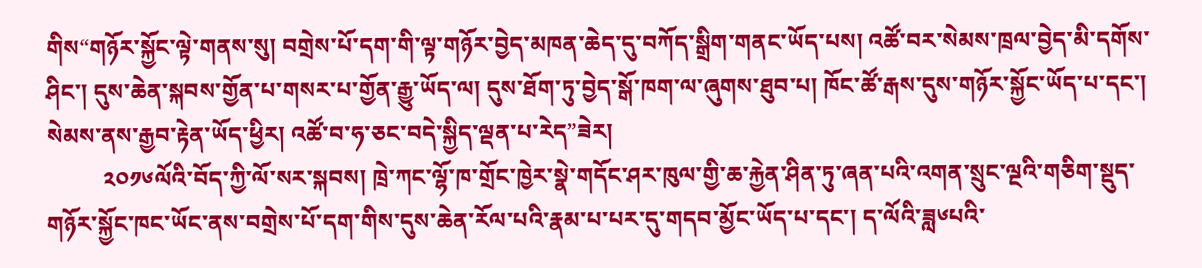གིས“གཉོར་སྐྱོང་ལྟེ་གནས་སུ། བགྲེས་པོ་དག་གི་ལྟ་གཉོར་བྱེད་མཁན་ཆེད་དུ་བཀོད་སྒྲིག་གནང་ཡོད་པས། འཚོ་བར་སེམས་ཁྲལ་བྱེད་མི་དགོས་ཤིང་། དུས་ཆེན་སྐབས་གྱོན་པ་གསར་པ་གྱོན་རྒྱུ་ཡོད་ལ། དུས་ཐོག་ཏུ་བྱེད་སྒོ་ཁག་ལ་ཞུགས་ཐུབ་པ། ཁོང་ཚོ་རྒས་དུས་གཉོར་སྐྱོང་ཡོད་པ་དང་། སེམས་ནས་རྒྱབ་རྟེན་ཡོད་ཕྱིར། འཚོ་བ་ཧ་ཅང་བདེ་སྐྱིད་ལྡན་པ་རེད”ཟེར།
          ༢༠༡༦ལོའི་བོད་ཀྱི་ལོ་སར་སྐབས། ཁྲེ་ཀང་ལྷོ་ཁ་གྲོང་ཁྱེར་སྣེ་གདོང་ཤར་ཁུལ་གྱི་ཆ་རྐྱེན་ཤིན་ཏུ་ཞན་པའི་འགན་སྲུང་ལྔའི་གཅིག་སྡུད་གཉོར་སྐྱོང་ཁང་ཡོང་ནས་བགྲེས་པོ་དག་གིས་དུས་ཆེན་རོལ་པའི་རྣམ་པ་པར་དུ་གདབ་མྱོང་ཡོད་པ་དང་། ད་ལོའི་ཟླ༦པའི་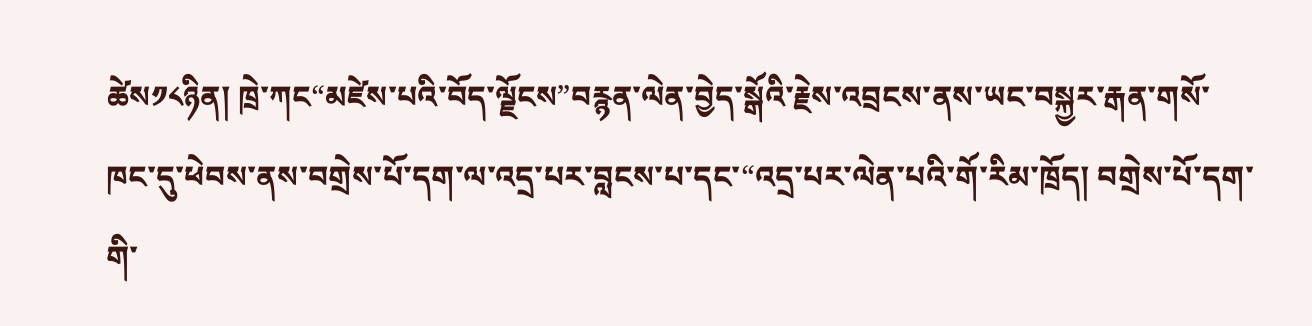ཚེས༡༨ཉིན། ཁྲེ་ཀང“མཛེས་པའི་བོད་ལྗོངས”བརྙན་ལེན་བྱེད་སྒོའི་རྗེས་འབྲངས་ནས་ཡང་བསྐྱར་རྒན་གསོ་ཁང་དུ་ཕེབས་ནས་བགྲེས་པོ་དག་ལ་འདྲ་པར་བླངས་པ་དང་“འདྲ་པར་ལེན་པའི་གོ་རིམ་ཁྲོད། བགྲེས་པོ་དག་གི་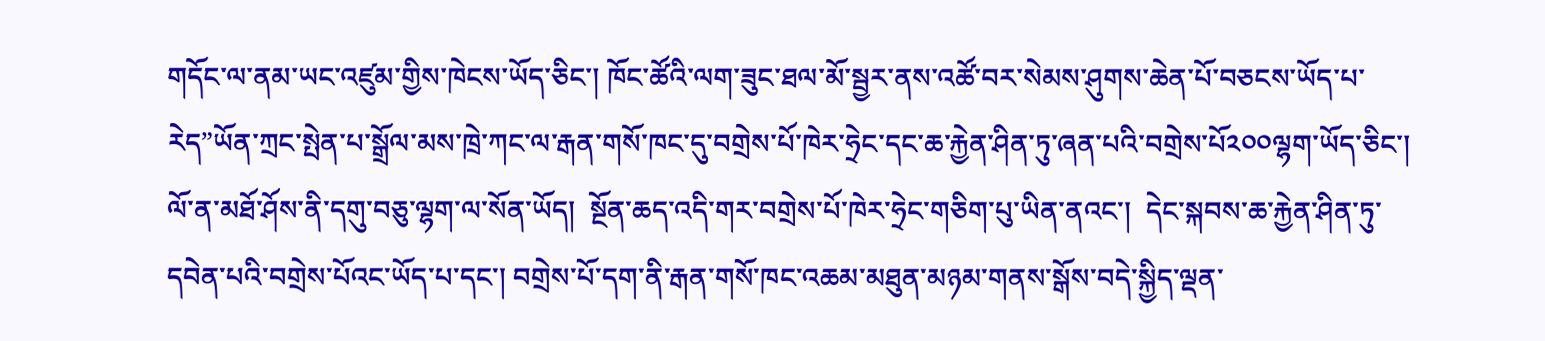གདོང་ལ་ནམ་ཡང་འཛུམ་གྱིས་ཁེངས་ཡོད་ཅིང་། ཁོང་ཚོའི་ལག་ཟུང་ཐལ་མོ་སྦྱར་ནས་འཚོ་བར་སེམས་ཤུགས་ཆེན་པོ་བཅངས་ཡོད་པ་རེད”ཡོན་ཀྲང་སྤེན་པ་སྒྲོལ་མས་ཁྲེ་ཀང་ལ་རྒན་གསོ་ཁང་དུ་བགྲེས་པོ་ཁེར་ཧྲེང་དང་ཆ་རྐྱེན་ཤིན་ཏུ་ཞན་པའི་བགྲེས་པོ༢༠༠ལྷག་ཡོད་ཅིང་། ལོ་ན་མཐོ་ཤོས་ནི་དགུ་བཅུ་ལྷག་ལ་སོན་ཡོད།  སྔོན་ཆད་འདི་གར་བགྲེས་པོ་ཁེར་ཧྲེང་གཅིག་པུ་ཡིན་ནའང་།  དེང་སྐབས་ཆ་རྐྱེན་ཤིན་ཏུ་དབེན་པའི་བགྲེས་པོའང་ཡོད་པ་དང་། བགྲེས་པོ་དག་ནི་རྒན་གསོ་ཁང་འཆམ་མཐུན་མཉམ་གནས་སྒོས་བདེ་སྐྱིད་ལྡན་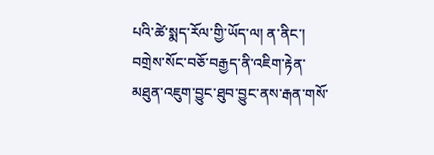པའི་ཚེ་སྨད་རོལ་གྱི་ཡོད་ལ། ན་ནིང་། བགྲེས་སོང་བཅོ་བརྒྱད་ནི་འཇིག་རྟེན་མཐུན་འཇུག་བྱུང་ཐུབ་བྱུང་ནས་རྒན་གསོ་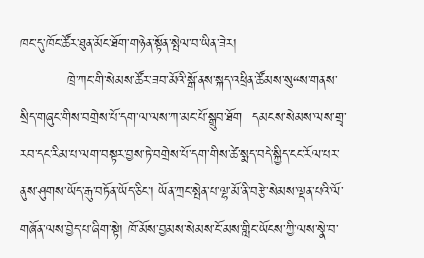ཁང་དུ་ཁོང་ཚོར་ཐུན་མོང་ཐོག་གཉེན་སྟོན་སྤེལ་བ་ཡིན་ཟེར།
          ཁྲེ་ཀང་གི་སེམས་ཚོར་ཟབ་མོའི་སྒོ་ནས་སྐད་འཕྲིན་ཚོམས་སུ“ས་གནས་སྲིད་གཞུང་གིས་བགྲེས་པོ་དག་ལ་ལས་ཀ་མང་པོ་སྒྲུབ་ཐོག  དམངས་སེམས་ལས་གྲྭ་རབ་དང་རིམ་པ་ལག་བསྟར་བྱས་ཏེ་བགྲེས་པོ་དག་གིས་ཚེ་སྨད་བདེ་སྐྱིད་ངང་རོལ་པར་ནུས་ཤུགས་ཡོད་རྒུ་བཏོན་ཡོད་ཅིང་། ཡོན་ཀྲང་སྤེན་པ་ལྷ་མོ་ནི་བརྩེ་སེམས་ལྡན་པའི་ལོ་གཞོན་ལས་བྱེད་པ་ཞིག་སྟེ། ཁོ་མོས་བྱམས་སེམས་ངོ་མས་གླིང་ཡོངས་ཀྱི་ལས་སྣེ་བ་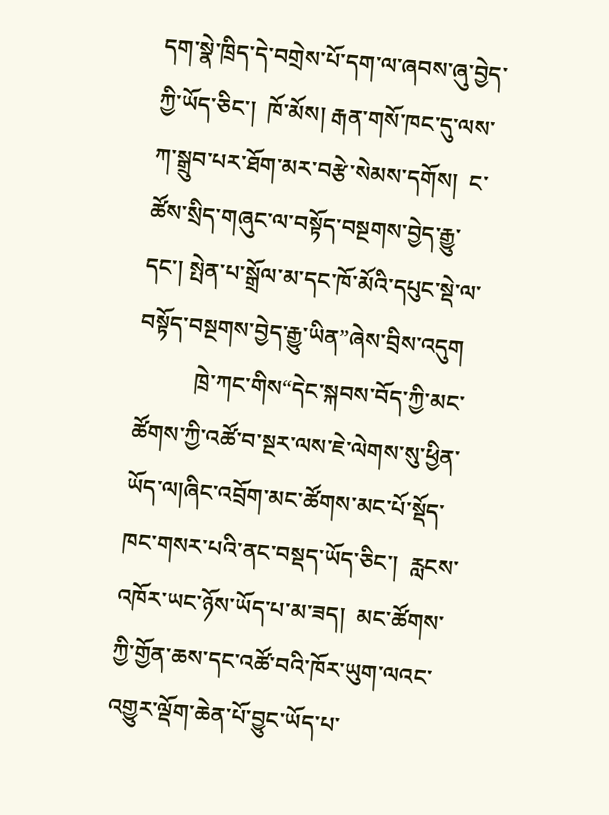དག་སྣེ་ཁྲིད་དེ་བགྲེས་པོ་དག་ལ་ཞབས་ཞུ་བྱེད་ཀྱི་ཡོད་ཅིང་།  ཁོ་མོས། རྒན་གསོ་ཁང་དུ་ལས་ཀ་སྒྲུབ་པར་ཐོག་མར་བརྩེ་སེམས་དགོས།  ང་ཚོས་སྲིད་གཞུང་ལ་བསྟོད་བསྔགས་བྱེད་རྒྱུ་དང་། སྤེན་པ་སྒྲོལ་མ་དང་ཁོ་མོའི་དཔུང་སྡེ་ལ་བསྟོད་བསྔགས་བྱེད་རྒྱུ་ཡིན”ཞེས་བྲིས་འདུག
          ཁྲེ་ཀང་གིས“དེང་སྐབས་བོད་ཀྱི་མང་ཚོགས་ཀྱི་འཚོ་བ་སྔར་ལས་ཇེ་ལེགས་སུ་ཕྱིན་ཡོད་ལ།ཞིང་འབྲོག་མང་ཚོགས་མང་པོ་སྡོད་ཁང་གསར་པའི་ནང་བསྡད་ཡོད་ཅིང་།  རླངས་འཁོར་ཡང་ཉོས་ཡོད་པ་མ་ཟད།  མང་ཚོགས་ཀྱི་གྱོན་ཆས་དང་འཚོ་བའི་ཁོར་ཡུག་ལའང་འགྱུར་ལྡོག་ཆེན་པོ་བྱུང་ཡོད་པ་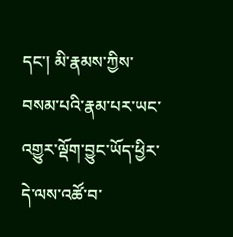དང་། མི་རྣམས་ཀྱིས་བསམ་པའི་རྣམ་པར་ཡང་འགྱུར་ལྡོག་བྱུང་ཡོད་ཕྱིར་དེ་ལས་འཚོ་བ་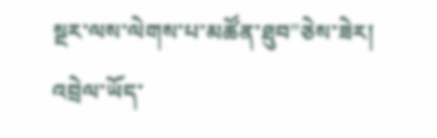སྔར་ལས་ལེགས་པ་མཚོན་ཐུབ”ཅེས་ཟེར།
འབྲེལ་ཡོད་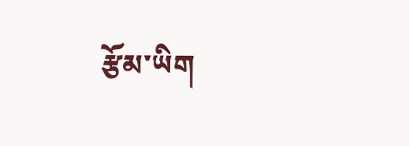རྩོམ་ཡིག